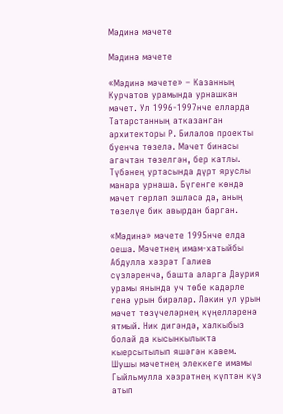Мәдинә мәчете

Мәдинә мәчете

«Мәдинә мәчете» – Казанның Курчатов урамында урнашкан мәчет. Ул 1996-1997нче елларда Татарстанның атказанган архитекторы Р. Билалов проекты буенча төзелә. Мәчет бинасы агачтан төзелгән, бер катлы. Түбәнең уртасында дүрт яруслы манара урнаша. Бүгенге көндә мәчет гөрләп эшләсә дә, аның төзелүе бик авырдан барган.

«Мәдинә» мәчете 1995нче елда оеша. Мәчетнең имам-хатыйбы Абдулла хәзрәт Галиев сүзләренчә, башта аларга Даурия урамы янында уч төбе кадәрле генә урын бирәләр. Ләкин ул урын мәчет төзүчеләрнең күңелләренә ятмый. Ник дигәндә, халкыбыз болай да кысынкылыкта кыерсытылып яшәгән кавем. Шушы мәчетнең элеккеге имамы Гыйльмулла хәзрәтнең күптән күз атып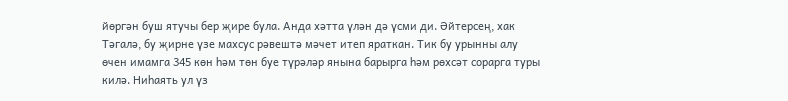йөргән буш ятучы бер җире була. Анда хәтта үлән дә үсми ди. Әйтерсең, хак Тәгалә, бу җирне үзе махсус рәвештә мәчет итеп яраткан. Тик бу урынны алу өчен имамга 345 көн һәм төн буе түрәләр янына барырга һәм рөхсәт сорарга туры килә. Ниһаять ул үз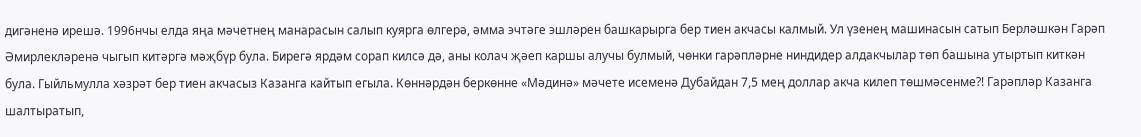дигәненә ирешә. 1996нчы елда яңа мәчетнең манарасын салып куярга өлгерә, әмма эчтәге эшләрен башкарырга бер тиен акчасы калмый. Ул үзенең машинасын сатып Берләшкән Гарәп Әмирлекләренә чыгып китәргә мәҗбүр була. Бирегә ярдәм сорап килсә дә, аны колач җәеп каршы алучы булмый, чөнки гарәпләрне ниндидер алдакчылар төп башына утыртып киткән була. Гыйльмулла хәзрәт бер тиен акчасыз Казанга кайтып егыла. Көннәрдән беркөнне «Мәдинә» мәчете исеменә Дубайдан 7,5 мең доллар акча килеп төшмәсенме?! Гарәпләр Казанга шалтыратып,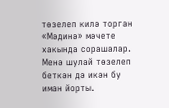төзелеп килә торган «Мәдинә» мәчете хакында сорашалар. Менә шулай төзелеп беткән дә икән бу иман йорты.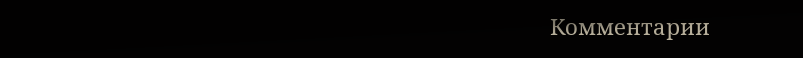Комментарии